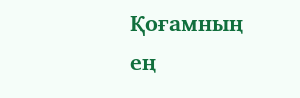Қоғамның ең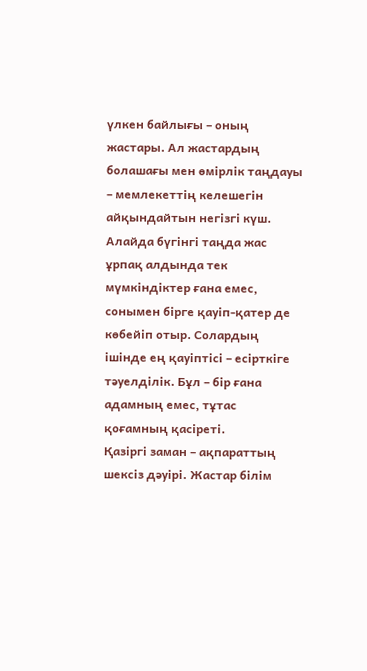үлкен байлығы – оның жастары. Ал жастардың болашағы мен өмірлік таңдауы – мемлекеттің келешегін айқындайтын негізгі күш. Алайда бүгінгі таңда жас ұрпақ алдында тек мүмкіндіктер ғана емес, сонымен бірге қауіп-қатер де көбейіп отыр. Солардың ішінде ең қауіптісі – есірткіге тәуелділік. Бұл – бір ғана адамның емес, тұтас қоғамның қасіреті.
Қазіргі заман – ақпараттың шексіз дәуірі. Жастар білім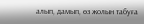алып, дамып, өз жолын табуға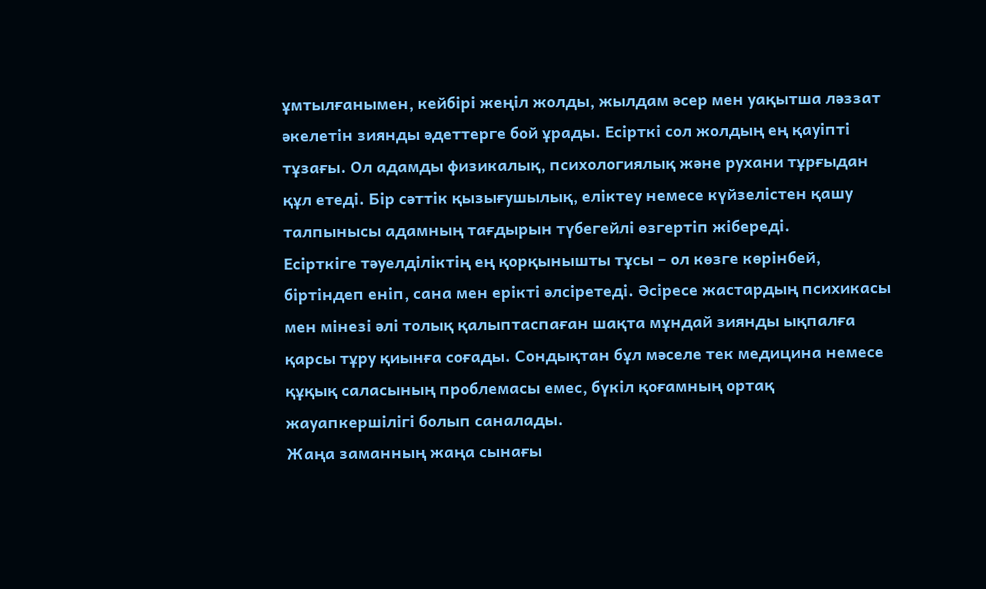ұмтылғанымен, кейбірі жеңіл жолды, жылдам әсер мен уақытша ләззат әкелетін зиянды әдеттерге бой ұрады. Есірткі сол жолдың ең қауіпті тұзағы. Ол адамды физикалық, психологиялық және рухани тұрғыдан құл етеді. Бір сәттік қызығушылық, еліктеу немесе күйзелістен қашу талпынысы адамның тағдырын түбегейлі өзгертіп жібереді.
Есірткіге тәуелділіктің ең қорқынышты тұсы – ол көзге көрінбей, біртіндеп еніп, сана мен ерікті әлсіретеді. Әсіресе жастардың психикасы мен мінезі әлі толық қалыптаспаған шақта мұндай зиянды ықпалға қарсы тұру қиынға соғады. Сондықтан бұл мәселе тек медицина немесе құқық саласының проблемасы емес, бүкіл қоғамның ортақ жауапкершілігі болып саналады.
Жаңа заманның жаңа сынағы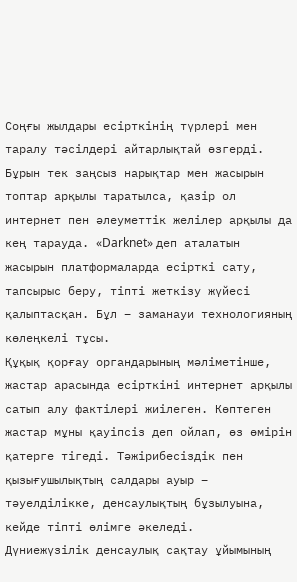Соңғы жылдары есірткінің түрлері мен таралу тәсілдері айтарлықтай өзгерді. Бұрын тек заңсыз нарықтар мен жасырын топтар арқылы таратылса, қазір ол интернет пен әлеуметтік желілер арқылы да кең тарауда. «Darknet» деп аталатын жасырын платформаларда есірткі сату, тапсырыс беру, тіпті жеткізу жүйесі қалыптасқан. Бұл – заманауи технологияның көлеңкелі тұсы.
Құқық қорғау органдарының мәліметінше, жастар арасында есірткіні интернет арқылы сатып алу фактілері жиілеген. Көптеген жастар мұны қауіпсіз деп ойлап, өз өмірін қатерге тігеді. Тәжірибесіздік пен қызығушылықтың салдары ауыр – тәуелділікке, денсаулықтың бұзылуына, кейде тіпті өлімге әкеледі.
Дүниежүзілік денсаулық сақтау ұйымының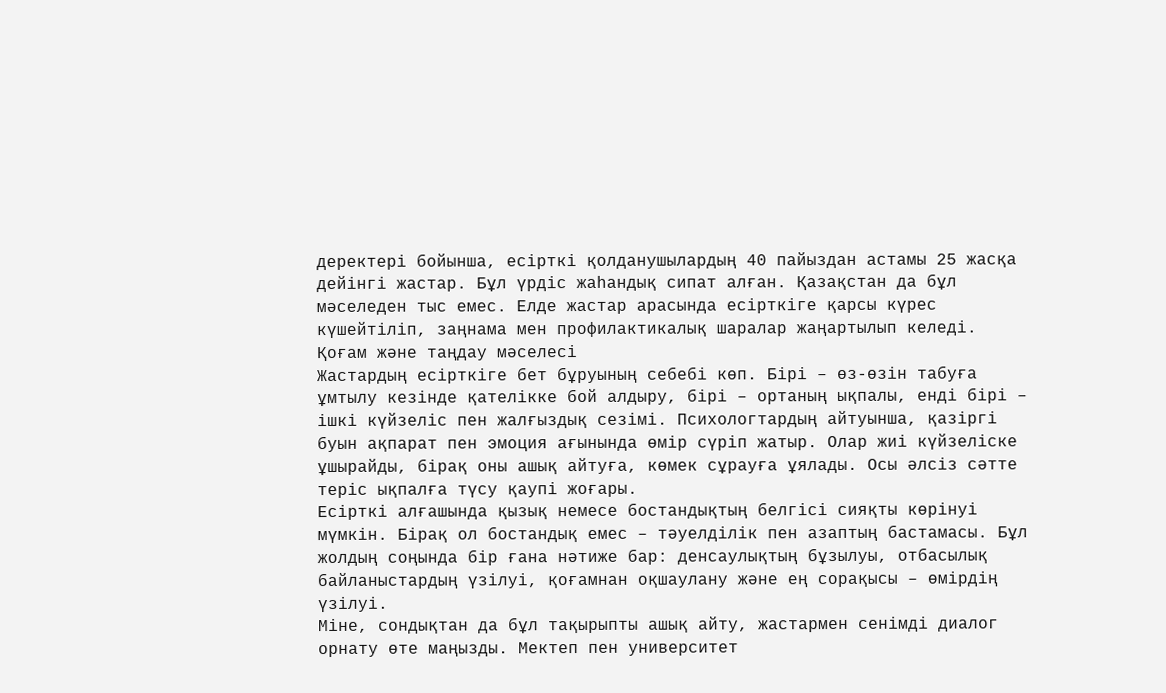деректері бойынша, есірткі қолданушылардың 40 пайыздан астамы 25 жасқа дейінгі жастар. Бұл үрдіс жаһандық сипат алған. Қазақстан да бұл мәселеден тыс емес. Елде жастар арасында есірткіге қарсы күрес күшейтіліп, заңнама мен профилактикалық шаралар жаңартылып келеді.
Қоғам және таңдау мәселесі
Жастардың есірткіге бет бұруының себебі көп. Бірі – өз-өзін табуға ұмтылу кезінде қателікке бой алдыру, бірі – ортаның ықпалы, енді бірі – ішкі күйзеліс пен жалғыздық сезімі. Психологтардың айтуынша, қазіргі буын ақпарат пен эмоция ағынында өмір сүріп жатыр. Олар жиі күйзеліске ұшырайды, бірақ оны ашық айтуға, көмек сұрауға ұялады. Осы әлсіз сәтте теріс ықпалға түсу қаупі жоғары.
Есірткі алғашында қызық немесе бостандықтың белгісі сияқты көрінуі мүмкін. Бірақ ол бостандық емес – тәуелділік пен азаптың бастамасы. Бұл жолдың соңында бір ғана нәтиже бар: денсаулықтың бұзылуы, отбасылық байланыстардың үзілуі, қоғамнан оқшаулану және ең сорақысы – өмірдің үзілуі.
Міне, сондықтан да бұл тақырыпты ашық айту, жастармен сенімді диалог орнату өте маңызды. Мектеп пен университет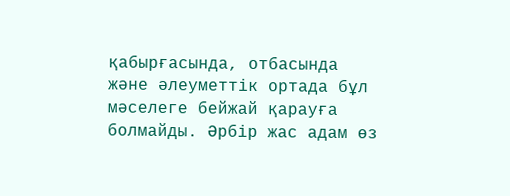қабырғасында, отбасында және әлеуметтік ортада бұл мәселеге бейжай қарауға болмайды. Әрбір жас адам өз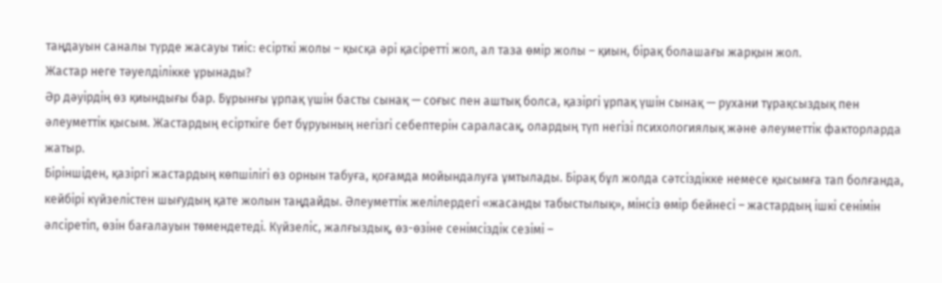таңдауын саналы түрде жасауы тиіс: есірткі жолы – қысқа әрі қасіретті жол, ал таза өмір жолы – қиын, бірақ болашағы жарқын жол.
Жастар неге тәуелділікке ұрынады?
Әр дәуірдің өз қиындығы бар. Бұрынғы ұрпақ үшін басты сынақ — соғыс пен аштық болса, қазіргі ұрпақ үшін сынақ — рухани тұрақсыздық пен әлеуметтік қысым. Жастардың есірткіге бет бұруының негізгі себептерін сараласақ, олардың түп негізі психологиялық және әлеуметтік факторларда жатыр.
Біріншіден, қазіргі жастардың көпшілігі өз орнын табуға, қоғамда мойындалуға ұмтылады. Бірақ бұл жолда сәтсіздікке немесе қысымға тап болғанда, кейбірі күйзелістен шығудың қате жолын таңдайды. Әлеуметтік желілердегі «жасанды табыстылық», мінсіз өмір бейнесі – жастардың ішкі сенімін әлсіретіп, өзін бағалауын төмендетеді. Күйзеліс, жалғыздық, өз-өзіне сенімсіздік сезімі –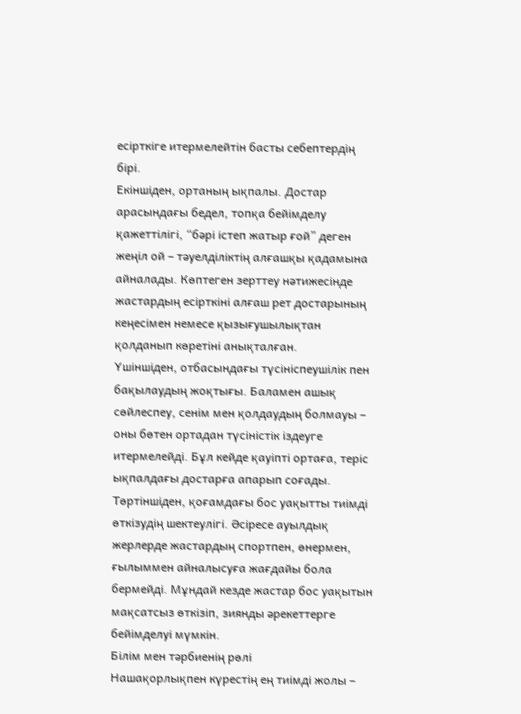есірткіге итермелейтін басты себептердің бірі.
Екіншіден, ортаның ықпалы. Достар арасындағы бедел, топқа бейімделу қажеттілігі, “бәрі істеп жатыр ғой” деген жеңіл ой – тәуелділіктің алғашқы қадамына айналады. Көптеген зерттеу нәтижесінде жастардың есірткіні алғаш рет достарының кеңесімен немесе қызығушылықтан қолданып көретіні анықталған.
Үшіншіден, отбасындағы түсініспеушілік пен бақылаудың жоқтығы. Баламен ашық сөйлеспеу, сенім мен қолдаудың болмауы – оны бөтен ортадан түсіністік іздеуге итермелейді. Бұл кейде қауіпті ортаға, теріс ықпалдағы достарға апарып соғады.
Төртіншіден, қоғамдағы бос уақытты тиімді өткізудің шектеулігі. Әсіресе ауылдық жерлерде жастардың спортпен, өнермен, ғылыммен айналысуға жағдайы бола бермейді. Мұндай кезде жастар бос уақытын мақсатсыз өткізіп, зиянды әрекеттерге бейімделуі мүмкін.
Білім мен тәрбиенің рөлі
Нашақорлықпен күрестің ең тиімді жолы –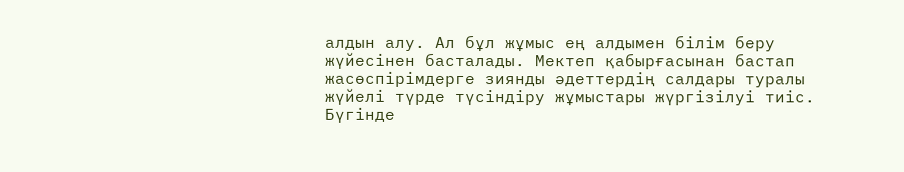алдын алу. Ал бұл жұмыс ең алдымен білім беру жүйесінен басталады. Мектеп қабырғасынан бастап жасөспірімдерге зиянды әдеттердің салдары туралы жүйелі түрде түсіндіру жұмыстары жүргізілуі тиіс.
Бүгінде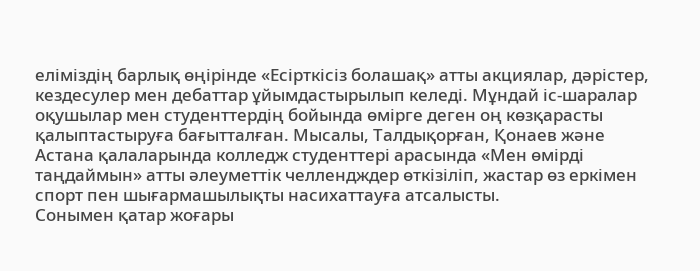еліміздің барлық өңірінде «Есірткісіз болашақ» атты акциялар, дәрістер, кездесулер мен дебаттар ұйымдастырылып келеді. Мұндай іс-шаралар оқушылар мен студенттердің бойында өмірге деген оң көзқарасты қалыптастыруға бағытталған. Мысалы, Талдықорған, Қонаев және Астана қалаларында колледж студенттері арасында «Мен өмірді таңдаймын» атты әлеуметтік челлендждер өткізіліп, жастар өз еркімен спорт пен шығармашылықты насихаттауға атсалысты.
Сонымен қатар жоғары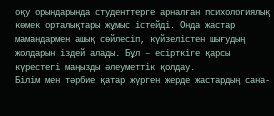оқу орындарында студенттерге арналған психологиялық көмек орталықтары жұмыс істейді. Онда жастар мамандармен ашық сөйлесіп, күйзелістен шығудың жолдарын іздей алады. Бұл – есірткіге қарсы күрестегі маңызды әлеуметтік қолдау.
Білім мен тәрбие қатар жүрген жерде жастардың сана-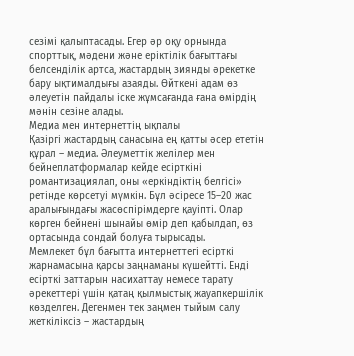сезімі қалыптасады. Егер әр оқу орнында спорттық, мәдени және еріктілік бағыттағы белсенділік артса, жастардың зиянды әрекетке бару ықтималдығы азаяды. Өйткені адам өз әлеуетін пайдалы іске жұмсағанда ғана өмірдің мәнін сезіне алады.
Медиа мен интернеттің ықпалы
Қазіргі жастардың санасына ең қатты әсер ететін құрал – медиа. Әлеуметтік желілер мен бейнеплатформалар кейде есірткіні романтизациялап, оны «еркіндіктің белгісі» ретінде көрсетуі мүмкін. Бұл әсіресе 15–20 жас аралығындағы жасөспірімдерге қауіпті. Олар көрген бейнені шынайы өмір деп қабылдап, өз ортасында сондай болуға тырысады.
Мемлекет бұл бағытта интернеттегі есірткі жарнамасына қарсы заңнаманы күшейтті. Енді есірткі заттарын насихаттау немесе тарату әрекеттері үшін қатаң қылмыстық жауапкершілік көзделген. Дегенмен тек заңмен тыйым салу жеткіліксіз – жастардың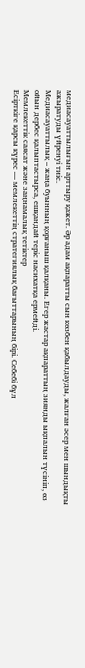медиасауаттылығын арттыру қажет. Әр адам ақпаратты сын көзбен қабылдауды, жалған әсер мен шындықты ажыратуды үйренуі тиіс.
Медиасауаттылық – жаңа буынның қорғаныш қалқаны. Егер жастар ақпараттың зиянды ықпалын түсініп, өз ойын дербес қалыптастырса, ешқандай теріс насихатқа ермейді.
Мемлекеттік саясат және заңнамалық тетіктер
Есірткіге қарсы күрес — мемлекеттің стратегиялық бағыттарының бірі. Себебі бұл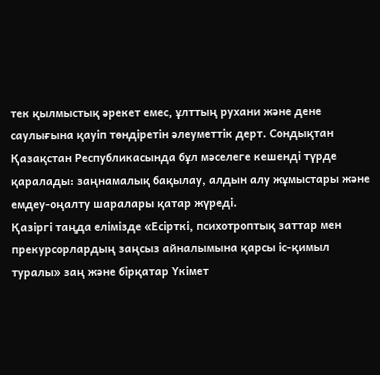тек қылмыстық әрекет емес, ұлттың рухани және дене саулығына қауіп төндіретін әлеуметтік дерт. Сондықтан Қазақстан Республикасында бұл мәселеге кешенді түрде қаралады: заңнамалық бақылау, алдын алу жұмыстары және емдеу-оңалту шаралары қатар жүреді.
Қазіргі таңда елімізде «Есірткі, психотроптық заттар мен прекурсорлардың заңсыз айналымына қарсы іс-қимыл туралы» заң және бірқатар Үкімет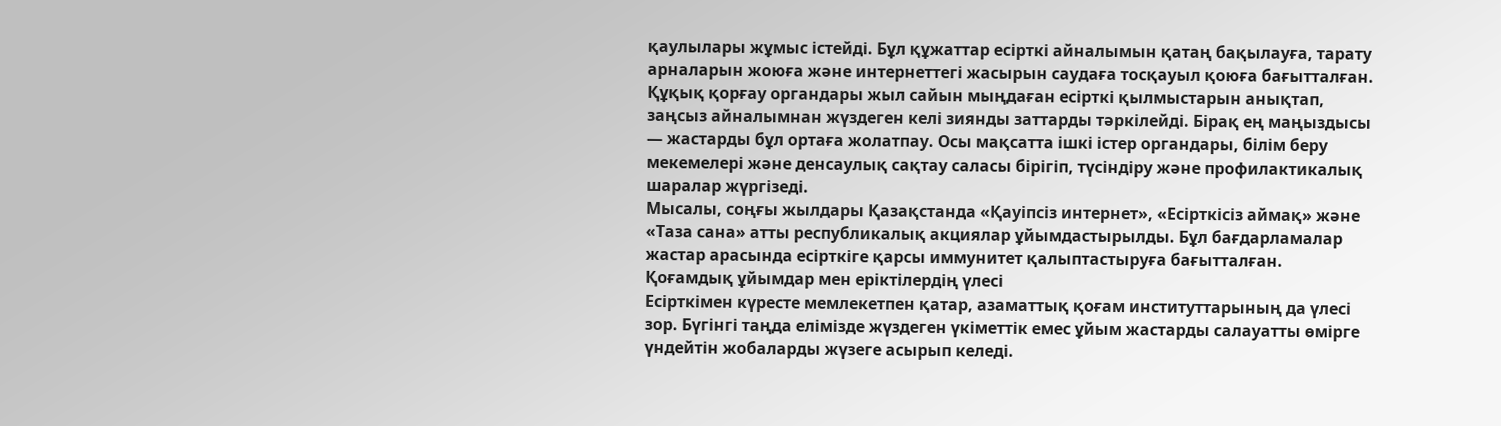қаулылары жұмыс істейді. Бұл құжаттар есірткі айналымын қатаң бақылауға, тарату арналарын жоюға және интернеттегі жасырын саудаға тосқауыл қоюға бағытталған.
Құқық қорғау органдары жыл сайын мыңдаған есірткі қылмыстарын анықтап, заңсыз айналымнан жүздеген келі зиянды заттарды тәркілейді. Бірақ ең маңыздысы — жастарды бұл ортаға жолатпау. Осы мақсатта ішкі істер органдары, білім беру мекемелері және денсаулық сақтау саласы бірігіп, түсіндіру және профилактикалық шаралар жүргізеді.
Мысалы, соңғы жылдары Қазақстанда «Қауіпсіз интернет», «Есірткісіз аймақ» және «Таза сана» атты республикалық акциялар ұйымдастырылды. Бұл бағдарламалар жастар арасында есірткіге қарсы иммунитет қалыптастыруға бағытталған.
Қоғамдық ұйымдар мен еріктілердің үлесі
Есірткімен күресте мемлекетпен қатар, азаматтық қоғам институттарының да үлесі зор. Бүгінгі таңда елімізде жүздеген үкіметтік емес ұйым жастарды салауатты өмірге үндейтін жобаларды жүзеге асырып келеді.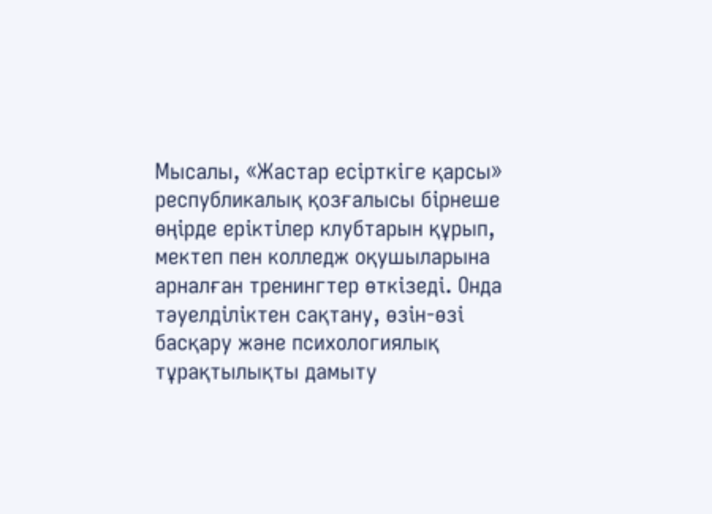Мысалы, «Жастар есірткіге қарсы» республикалық қозғалысы бірнеше өңірде еріктілер клубтарын құрып, мектеп пен колледж оқушыларына арналған тренингтер өткізеді. Онда тәуелділіктен сақтану, өзін-өзі басқару және психологиялық тұрақтылықты дамыту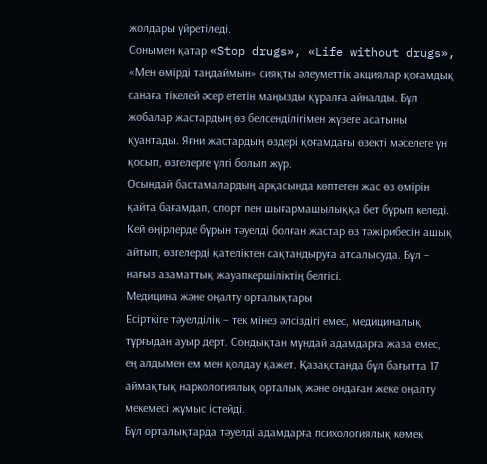жолдары үйретіледі.
Сонымен қатар «Stop drugs», «Life without drugs», «Мен өмірді таңдаймын» сияқты әлеуметтік акциялар қоғамдық санаға тікелей әсер ететін маңызды құралға айналды. Бұл жобалар жастардың өз белсенділігімен жүзеге асатыны қуантады. Яғни жастардың өздері қоғамдағы өзекті мәселеге үн қосып, өзгелерге үлгі болып жүр.
Осындай бастамалардың арқасында көптеген жас өз өмірін қайта бағамдап, спорт пен шығармашылыққа бет бұрып келеді. Кей өңірлерде бұрын тәуелді болған жастар өз тәжірибесін ашық айтып, өзгелерді қателіктен сақтандыруға атсалысуда. Бұл – нағыз азаматтық жауапкершіліктің белгісі.
Медицина және оңалту орталықтары
Есірткіге тәуелділік – тек мінез әлсіздігі емес, медициналық тұрғыдан ауыр дерт. Сондықтан мұндай адамдарға жаза емес, ең алдымен ем мен қолдау қажет. Қазақстанда бұл бағытта 17 аймақтық наркологиялық орталық және ондаған жеке оңалту мекемесі жұмыс істейді.
Бұл орталықтарда тәуелді адамдарға психологиялық көмек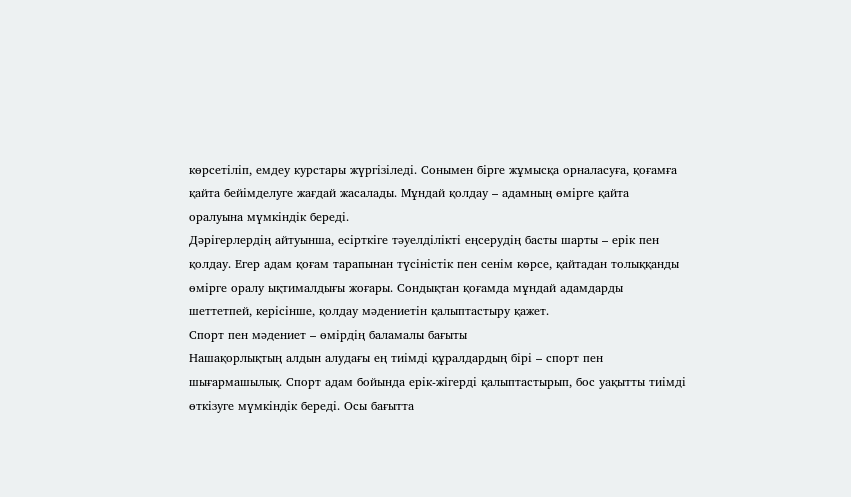көрсетіліп, емдеу курстары жүргізіледі. Сонымен бірге жұмысқа орналасуға, қоғамға қайта бейімделуге жағдай жасалады. Мұндай қолдау – адамның өмірге қайта оралуына мүмкіндік береді.
Дәрігерлердің айтуынша, есірткіге тәуелділікті еңсерудің басты шарты – ерік пен қолдау. Егер адам қоғам тарапынан түсіністік пен сенім көрсе, қайтадан толыққанды өмірге оралу ықтималдығы жоғары. Сондықтан қоғамда мұндай адамдарды шеттетпей, керісінше, қолдау мәдениетін қалыптастыру қажет.
Спорт пен мәдениет – өмірдің баламалы бағыты
Нашақорлықтың алдын алудағы ең тиімді құралдардың бірі – спорт пен шығармашылық. Спорт адам бойында ерік-жігерді қалыптастырып, бос уақытты тиімді өткізуге мүмкіндік береді. Осы бағытта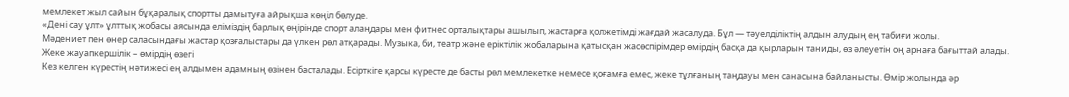мемлекет жыл сайын бұқаралық спортты дамытуға айрықша көңіл бөлуде.
«Дені сау ұлт» ұлттық жобасы аясында еліміздің барлық өңірінде спорт алаңдары мен фитнес орталықтары ашылып, жастарға қолжетімді жағдай жасалуда. Бұл — тәуелділіктің алдын алудың ең табиғи жолы.
Мәдениет пен өнер саласындағы жастар қозғалыстары да үлкен рөл атқарады. Музыка, би, театр және еріктілік жобаларына қатысқан жасөспірімдер өмірдің басқа да қырларын таниды, өз әлеуетін оң арнаға бағыттай алады.
Жеке жауапкершілік – өмірдің өзегі
Кез келген күрестің нәтижесі ең алдымен адамның өзінен басталады. Есірткіге қарсы күресте де басты рөл мемлекетке немесе қоғамға емес, жеке тұлғаның таңдауы мен санасына байланысты. Өмір жолында әр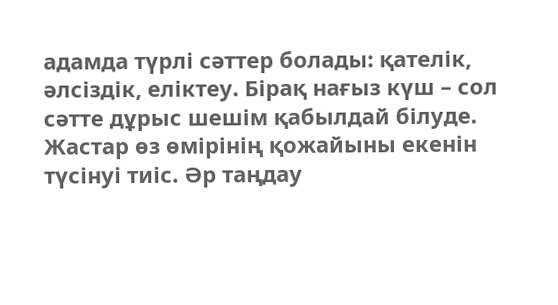адамда түрлі сәттер болады: қателік, әлсіздік, еліктеу. Бірақ нағыз күш – сол сәтте дұрыс шешім қабылдай білуде.
Жастар өз өмірінің қожайыны екенін түсінуі тиіс. Әр таңдау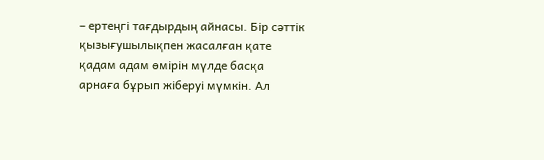– ертеңгі тағдырдың айнасы. Бір сәттік қызығушылықпен жасалған қате қадам адам өмірін мүлде басқа арнаға бұрып жіберуі мүмкін. Ал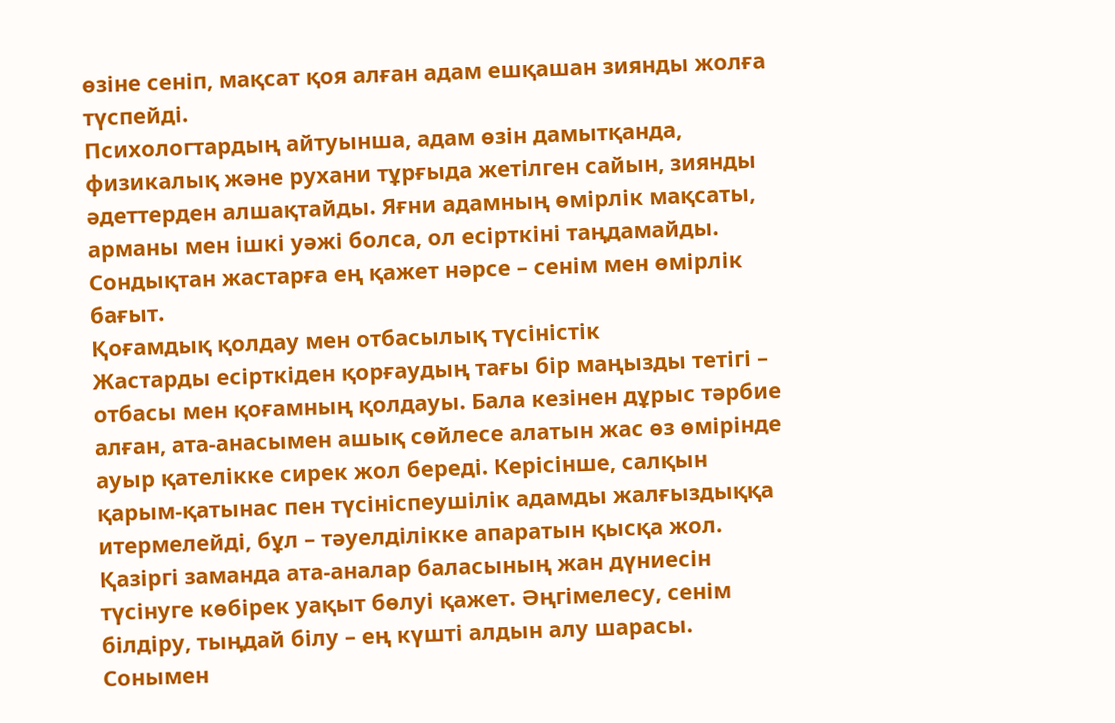өзіне сеніп, мақсат қоя алған адам ешқашан зиянды жолға түспейді.
Психологтардың айтуынша, адам өзін дамытқанда, физикалық және рухани тұрғыда жетілген сайын, зиянды әдеттерден алшақтайды. Яғни адамның өмірлік мақсаты, арманы мен ішкі уәжі болса, ол есірткіні таңдамайды. Сондықтан жастарға ең қажет нәрсе – сенім мен өмірлік бағыт.
Қоғамдық қолдау мен отбасылық түсіністік
Жастарды есірткіден қорғаудың тағы бір маңызды тетігі – отбасы мен қоғамның қолдауы. Бала кезінен дұрыс тәрбие алған, ата-анасымен ашық сөйлесе алатын жас өз өмірінде ауыр қателікке сирек жол береді. Керісінше, салқын қарым-қатынас пен түсініспеушілік адамды жалғыздыққа итермелейді, бұл – тәуелділікке апаратын қысқа жол.
Қазіргі заманда ата-аналар баласының жан дүниесін түсінуге көбірек уақыт бөлуі қажет. Әңгімелесу, сенім білдіру, тыңдай білу – ең күшті алдын алу шарасы. Сонымен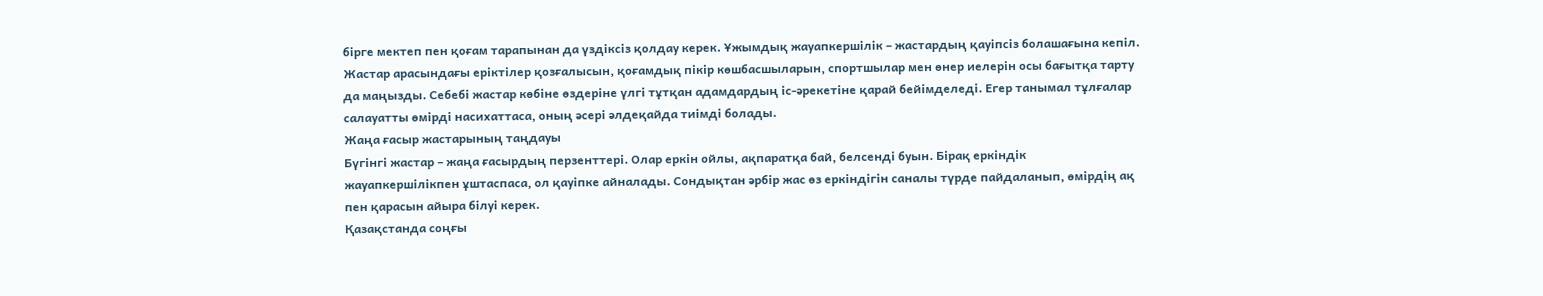бірге мектеп пен қоғам тарапынан да үздіксіз қолдау керек. Ұжымдық жауапкершілік – жастардың қауіпсіз болашағына кепіл.
Жастар арасындағы еріктілер қозғалысын, қоғамдық пікір көшбасшыларын, спортшылар мен өнер иелерін осы бағытқа тарту да маңызды. Себебі жастар көбіне өздеріне үлгі тұтқан адамдардың іс-әрекетіне қарай бейімделеді. Егер танымал тұлғалар салауатты өмірді насихаттаса, оның әсері әлдеқайда тиімді болады.
Жаңа ғасыр жастарының таңдауы
Бүгінгі жастар – жаңа ғасырдың перзенттері. Олар еркін ойлы, ақпаратқа бай, белсенді буын. Бірақ еркіндік жауапкершілікпен ұштаспаса, ол қауіпке айналады. Сондықтан әрбір жас өз еркіндігін саналы түрде пайдаланып, өмірдің ақ пен қарасын айыра білуі керек.
Қазақстанда соңғы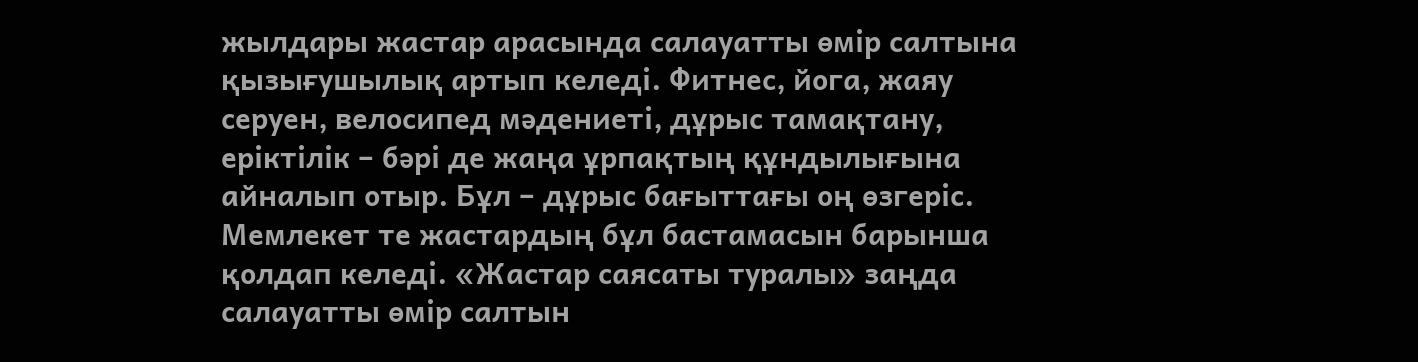жылдары жастар арасында салауатты өмір салтына қызығушылық артып келеді. Фитнес, йога, жаяу серуен, велосипед мәдениеті, дұрыс тамақтану, еріктілік – бәрі де жаңа ұрпақтың құндылығына айналып отыр. Бұл – дұрыс бағыттағы оң өзгеріс.
Мемлекет те жастардың бұл бастамасын барынша қолдап келеді. «Жастар саясаты туралы» заңда салауатты өмір салтын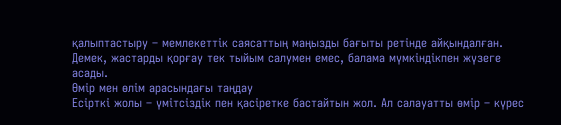қалыптастыру – мемлекеттік саясаттың маңызды бағыты ретінде айқындалған. Демек, жастарды қорғау тек тыйым салумен емес, балама мүмкіндікпен жүзеге асады.
Өмір мен өлім арасындағы таңдау
Есірткі жолы – үмітсіздік пен қасіретке бастайтын жол. Ал салауатты өмір – күрес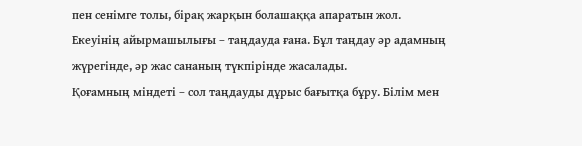пен сенімге толы, бірақ жарқын болашаққа апаратын жол. Екеуінің айырмашылығы – таңдауда ғана. Бұл таңдау әр адамның жүрегінде, әр жас сананың түкпірінде жасалады.
Қоғамның міндеті – сол таңдауды дұрыс бағытқа бұру. Білім мен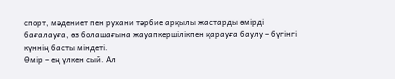спорт, мәдениет пен рухани тәрбие арқылы жастарды өмірді бағалауға, өз болашағына жауапкершілікпен қарауға баулу – бүгінгі күннің басты міндеті.
Өмір – ең үлкен сый. Ал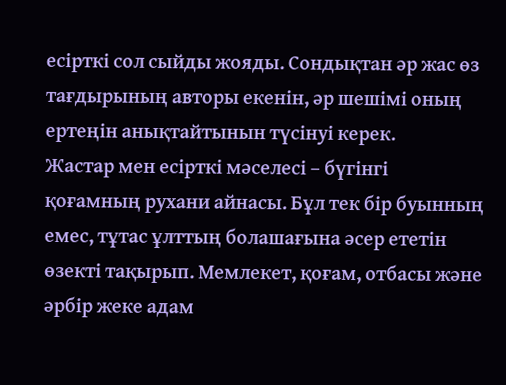есірткі сол сыйды жояды. Сондықтан әр жас өз тағдырының авторы екенін, әр шешімі оның ертеңін анықтайтынын түсінуі керек.
Жастар мен есірткі мәселесі – бүгінгі қоғамның рухани айнасы. Бұл тек бір буынның емес, тұтас ұлттың болашағына әсер ететін өзекті тақырып. Мемлекет, қоғам, отбасы және әрбір жеке адам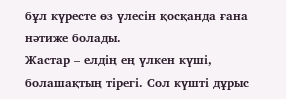бұл күресте өз үлесін қосқанда ғана нәтиже болады.
Жастар – елдің ең үлкен күші, болашақтың тірегі. Сол күшті дұрыс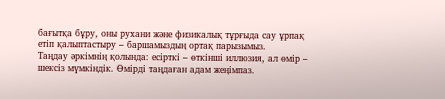бағытқа бұру, оны рухани және физикалық тұрғыда сау ұрпақ етіп қалыптастыру – баршамыздың ортақ парызымыз.
Таңдау әркімнің қолында: есірткі – өткінші иллюзия, ал өмір – шексіз мүмкіндік. Өмірді таңдаған адам жеңімпаз.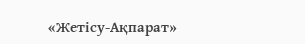«Жетісу-Ақпарат»